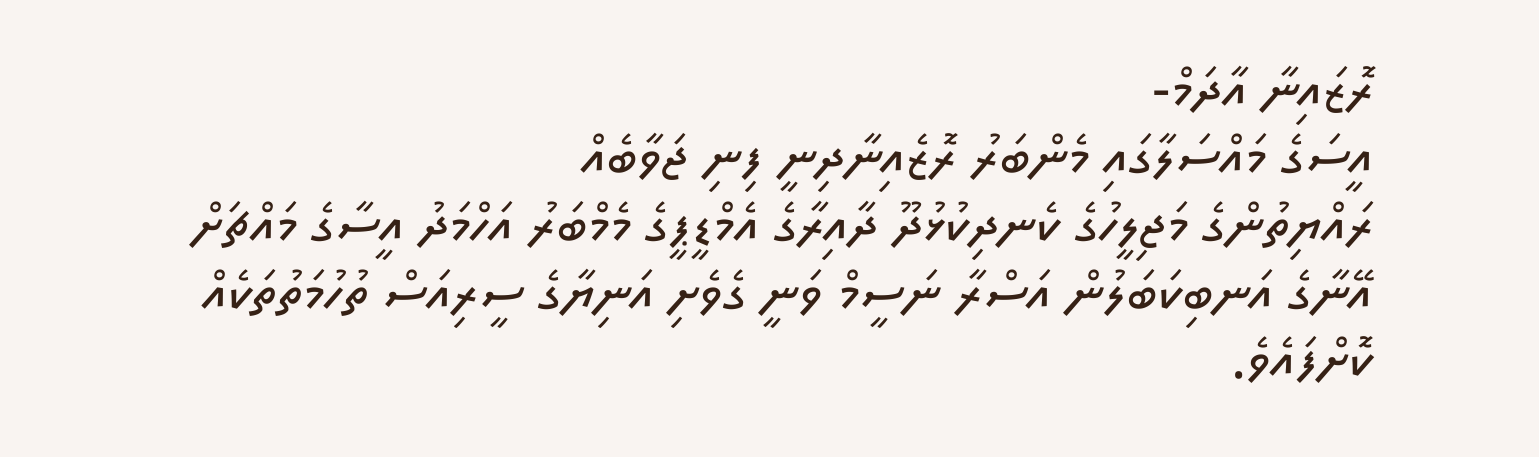ރޮޒައިނާ އާދަމް-
އީސަގެ މައްސަލާގައި މެންބަރު ރޮޒެއިނާދިނީ ފިނި ޖަވާބެއް
ރައްޔިތުންގެ މަޖިލީހުގެ ކެނދިކުޅުދޫ ދާއިރާގެ އެމްޑީޕީގެ މެމްބަރު އަހްމަދު އީސާގެ މައްޗަށް އޭނާގެ އަނބިކަބަލުން އަސްރާ ނަސީމް ވަނީ ގެވެށި އަނިޔާގެ ސީރިއަސް ތުހުމަތުތަކެއް ކޮށްފައެވެ.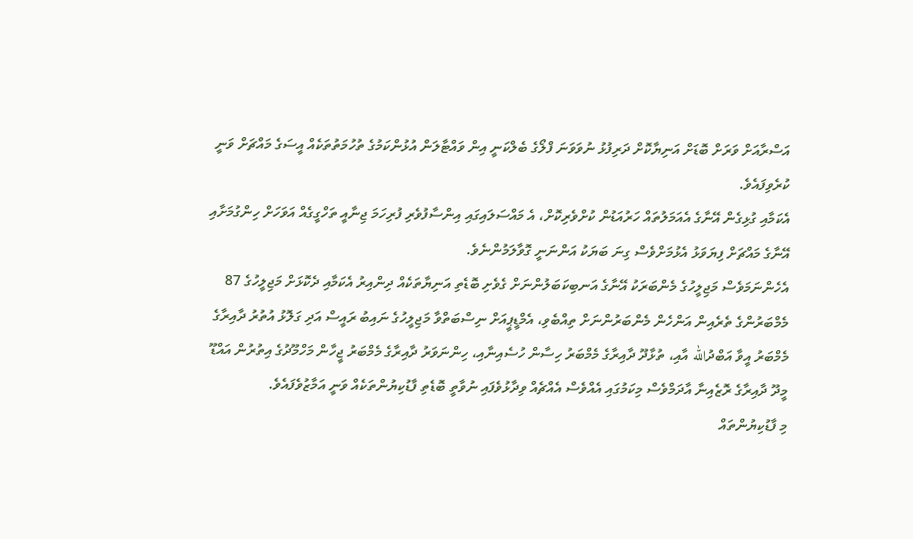އަސްރާއަށް ވަރަށް ބޮޑަށް އަނިޔާކޮށް ދަރިފުޅު ނުވަވަނަ ފްލޯގެ ބެލްކަނީ އިން ވައްޓާލަން އުޅުންކަމުގެ ތުހުމަތުތަކެއް އީސަގެ މައްޗަށް ވަނީ ކުރެވިފައެވެ.
އެކަމާއި ގުޅިގެން އޭނާގެ އެއަމަލުތައް ހަރުއަޑުން ކުށްވެރިކޮށް، އެ މައްސަލައިގައި އިންސާފުވެރި ފުރިހަމަ ޖިނާއީ ތަހްގީގެއް އަވަހަށް ހިންގުމަށާއި އޭނާގެ މައްޗަށް ފިޔަވަޅު އެޅުމަށްވެސް ގިނަ ބަޔަކު އަންނަނީ ގޮވާލަމުންނެވެ.
އެހެންނަމަވެސް މަޖިލީހުގެ މެންބަރަކު އޭނާގެ އަނބިކަބަލުންނަށް ގެވެށި ބޮޑެތި އަނިޔާތަކެއް ދިންއިރު އެކަމާއި ދެކޮޅަށް މަޖިލީހުގެ 87 މެމްބަރުންގެ ތެރެއިން އަންހެން މެންބަރުންނަށް ތިއްބެވި، އެމްޑީޕީއަށް ނިސްބަތްވާ މަޖިލީހުގެ ނައިބު ރައީސް އަދި ގަލޮޅު އުތުރު ދާއިރާގެ މެމްބަރު އީވާ އަބްދުالله އާއި، ތުޅާދޫ ދާއިރާގެ މެމްބަރު ހިސާން ހުސެއިނާއި، ހިންނަވަރު ދާއިރާގެ މެމްބަރު ޖީހާން މަހްމޫދުގެ އިތުރުން އައްޑޫ މީދޫ ދާއިރާގެ ރޮޒެއިނާ އާދަމްވެސް މިކަމުގައި އެއްވެސް އެއްޗެއް ވިދާޅުވެފައި ނުވާތީ ބޮޑެތި ފާޑުކިޔުންތަކެއް ވަނީ އަމާޒުވެފައެވެ.
މި ފާޑުކިޔުންތައް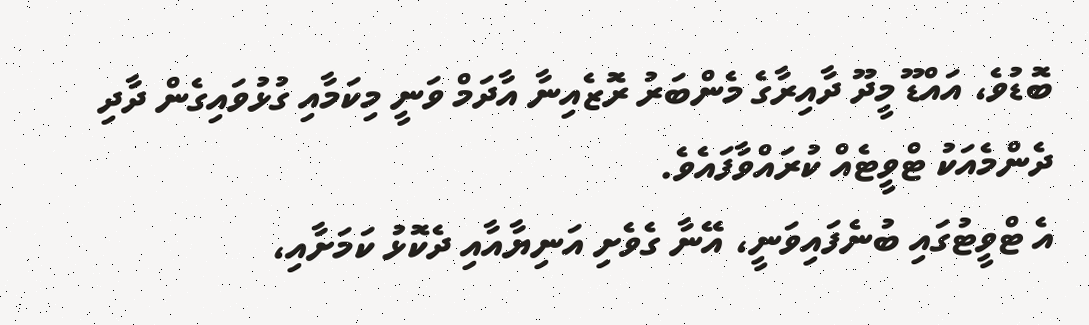ބޮޑުވެ، އައްޑޫ މީދޫ ދާއިރާގެ މެންބަރު ރޮޒެއިނާ އާދަމް ވަނީ މިކަމާއި ގުޅުވައިގެން ދާދި ދެންމެއަކު ޓްވީޓެއް ކުރައްވާފައެވެ.
އެ ޓްވީޓުގައި ބުނެފައިވަނީ، އޭނާ ގެވެށި އަނިޔާއާއި ދެކޮޅު ކަމަށާއި،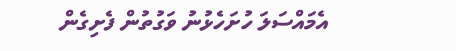އެމައްސަލަ ހުށަހެޅުނު ވަގުތުން ފެށިގެން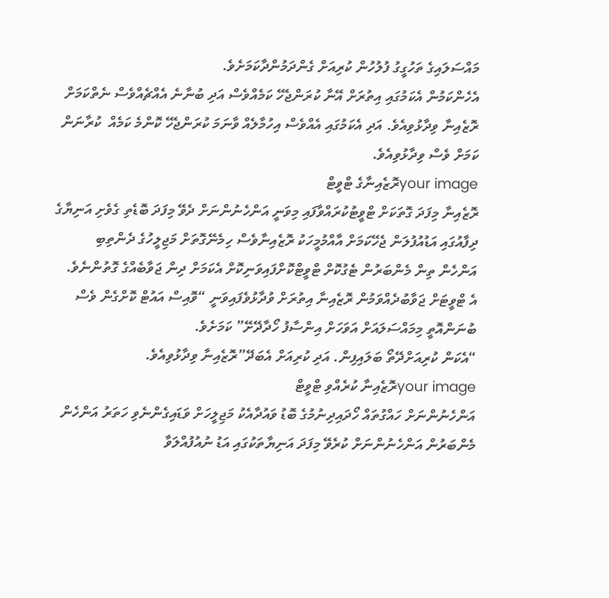މައްސަލައިގެ ތަހުގީގު ފުލުހުން ކުރިއަށް ގެންދަމުންދާކަމަށެވެ.
އެހެންކަމުން އެކަމުގައި އިތުރަށް އޭނާ ކުރަންޖެހޭ ކަމެއްވެސް އަދި ބުނާނެ އެއްޗެއްވެސް ނެތްކަމަށް ރޮޒެއިނާ ވިދާޅުވިއެވެ. އަދި އެކަމުގައި އެއްވެސް އިހުމާލެއް ވާނަމަ ކުރަންޖެހޭ ކޮންމެ ކަމެއް  ކުރާނަން ކަމަށް ވެސް ވިދާޅުވިއެވެ.
your imageރޮޒެއިނާގެ ޓްވީޓް
ރޮޒެއިނާ މިފަދަ ގޮތަކަށް ޓްވީޓުކުރައްވާފައި މިވަނީ އަންހެނުންނަށް ދެވޭ މިފަދަ ބޮޑެތި ގެވެށި އަނިޔާގެ ދިފާއުގައި އަޑުއުފުލަން ޖެހޭކަމަށް އާއްމުމީހަކު ރޮޒެއިނާވެސް ހިމެނޭގޮތަށް މަޖިލީހުގެ ދެންތިބި އަންހެން ތިން މެންބަރުން ޓެގުކޮށް ޓްވީޓްކޮށްފައިވަނިކޮށް އެކަމަށް ދިން ޖަވާބެއްގެ ގޮތުންނެވެ.
އެ ޓްވީޓަށް ޖަވާބުދެއްވަމުން ރޮޒެއިނާ އިތުރަށް ވުދާޅުވެފައިވަނީ “ވޮއިސް އައުޓް ކޮށްގެން ވެސް ބުނަންއޮތީ މިމައްސަލައަށް އަވަހަށް އިންސާފު ހޯދާދޭށޭ” ކަމަށެވެ.
“އެކަން ކުރިއަށްދޭތޯ ބަލައިފިން. އަދި ކުރިއަށް އެބަދޭ”ރޮޒެއިނާ ވިދާޅުވިއެވެ.
your imageރޮޒެއިނާ ކުރެއްވި ޓްވީޓް
އަންހެނުންނަށް ހައްގުތައް ހޯދައިދިނުމުގެ ބޮޑު ވައުދާއެކު މަޖިލީހަށް ވަޑައިގެންނެވި ހަތަރު އަންހެން މެންބަރުން އަންހެނުންނަށް ކުރެވޭ މިފަދަ އަނިޔާތަކުގައި އަޑު ނުއުފުއްލަވާ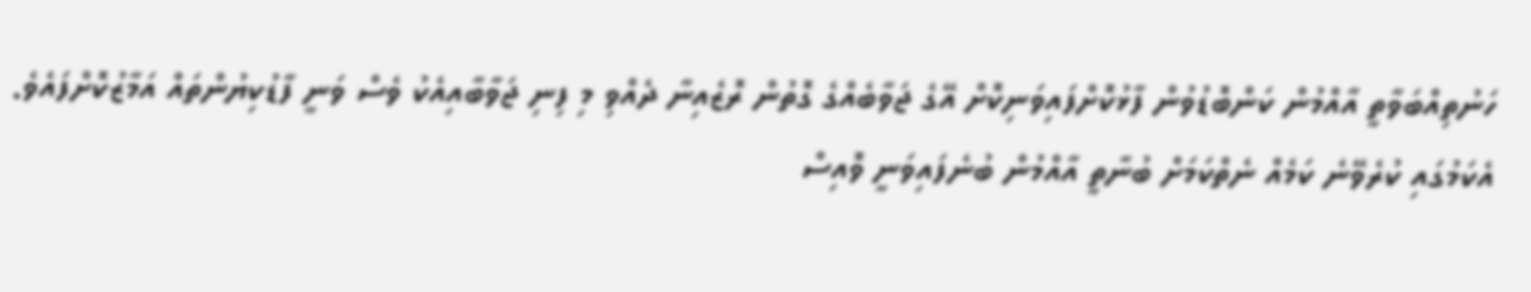ހަނުތިއްބަވާތީ އާއްމުން ކަންބޮޑުވުން ފާޅުކޮށްފައިވަނިކޮށް އޭގެ ޖަވާބެއްގެ ގޮތުން ރޮޒެއިނާ ދެއްވި މި ފިނި ޖަވާބާއިއެކު ވެސް ވަނީ ފާޑުކިޔުންތައް އަމާޒުކޮށްފައެވެ.
އެކަމުގައި ކުރެވޭނެ ކަމެއް ނެތްކަމަށް ބުނާތީ އާއްމުން ބުނެފައިވަނީ ވޮއިސް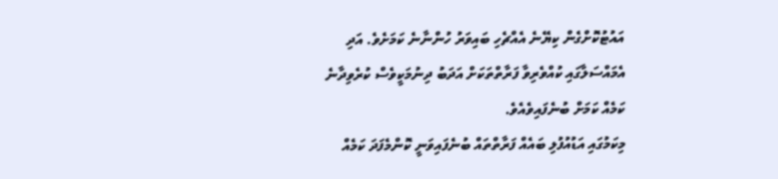އައުޓުކޮށްގެން ކިޔޭނެ އެއްޗެހި ބައިވަރު ހުންނާނެ ކަމަށެވެ. އަދި އެމައްސަލާގައި ކުއްވެރިވާ ފަރާތްތަކަށް އަދަބު ދިނުމަކީވެސް ކުރެވިދާނެ ކަމެއް ކަމަށް ބުނެފައިވެއެވެ.
މިކަމުގައި އަޑުއުފުލި ބައެއް ފަރާތްތައް ބުނެފައިވަނީ ކޮންމެފަދަ ކަމެއް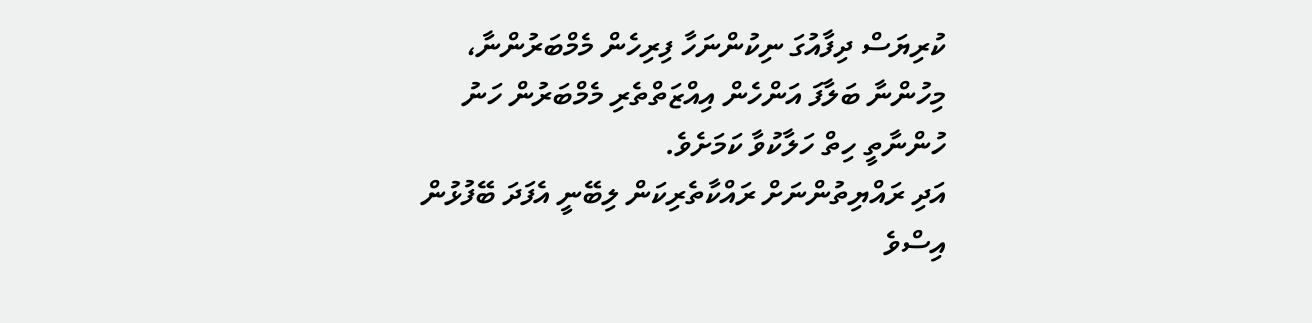ކުރިޔަސް ދިފާއުގަ ނިކުންނަހާ ފިރިހެން މެމްބަރުންނާ، މިހުންނާ ބަލާފަ އަންހެން އިއްޒަތްތެރި މެމްބަރުން ހަނު ހުންނާތީ ހިތް ހަލާކުވާ ކަމަށެވެ.
އަދި ރައްޔިތުންނަށް ރައްކާތެރިކަން ލިބޭނީ އެފަދަ ބޭފުޅުން އިސްވެ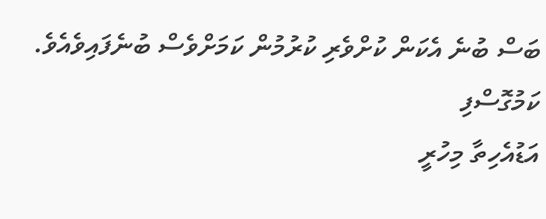ބަސް ބުނެ އެކަން ކުށްވެރި ކުރުމުން ކަމަށްވެސް ބުނެފައިވެއެވެ.
ކަމުގޮސްފި
އަޑުއެހިތާ މިހުރީ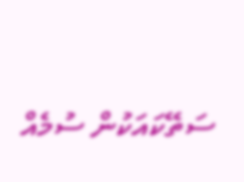ސަތޭކައަކުން ސުމެއް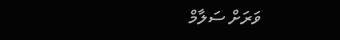ވަރަށް ސަލާމް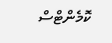ކޮމެންޓްސް